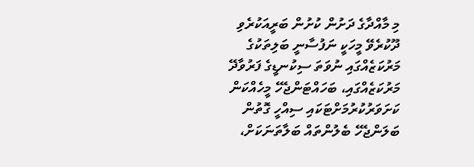މި މާއްދާގެ ދަށުން ކުށުން ބަރީއަކުރެވި ދޫކުރެވޭ މީހަކީ ނަފުސާނީ ބަލިތަކުގެ މަރުކަޒެއްގައި ނުވަތަ ސިކުނޑީގެ ފަރުވާދޭ މަރުކަޒެއްގައި، ބަހައްޓަންޖެހޭ މީހެއްކަން ކަށަވަރުކުރުމަށްޓަކައި ސިއްހީ ގޮތުން ބަލަންޖެހޭ ބެލުންތައް ބަލާތަނަކަށް،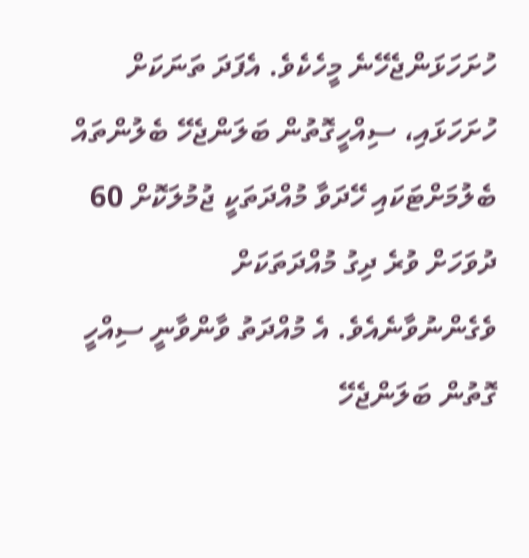ހުށަހަޅަންޖެހޭނެ މީހެކެވެ. އެފަދަ ތަނަކަށް ހުށަހަޅައި، ސިއްހީގޮތުން ބަލަންޖެހޭ ބެލުންތައް ބެލުމަށްޓަކައި ހޭދަވާ މުއްދަތަކީ ޖުމުލަކޮށް 60 ދުވަހަށް ވުރެ ދިގު މުއްދަތަކަށް ވެގެންނުވާނެއެވެ. އެ މުއްދަތު ވާންވާނީ ސިއްހީ ގޮތުން ބަލަންޖެހޭ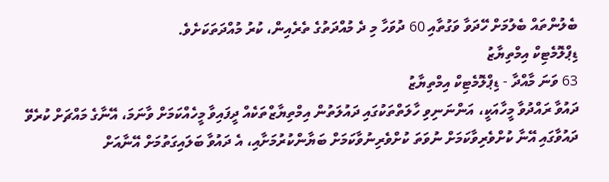ބެލުންތައް ބެލުމަށް ހޭދަވާ ވަގުތާއި 60 ދުވަހާ މި ދެ މުއްދަތުގެ ތެރެއިން، ކުރު މުއްދަތަކަށެވެ.
ޑިޕްލޮމެޓިކް އިމްތިޔާޒު
63 ވަނަ މާއްދާ - ޑިޕްލޮމެޓިކް އިމްތިޔާޒު
ދައުވާ ރައްދުވާ މީހާއަކީ، އަންނަނިވި ހާލަތްތަކުގައި ދައުލަތުން އިމްތިޔާޒްތަކެއް ދީފައިވާ މީހެއްކަމަށް ވާނަމަ، އޭނާގެ މައްޗަށް ކުރެވޭ ދައުވާގައި އޭނާ ކުށްވެރިވާކަމަށް ނުވަތަ ކުށްވެރިނުވާކަމަށް ބަޔާންކުރުމަށާއި، އެ ދައުވާ ބަލައިގަތުމަށް އޭނާއަށް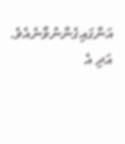އަންގައިގެންނުވާނެއެވެ. އަދި އެ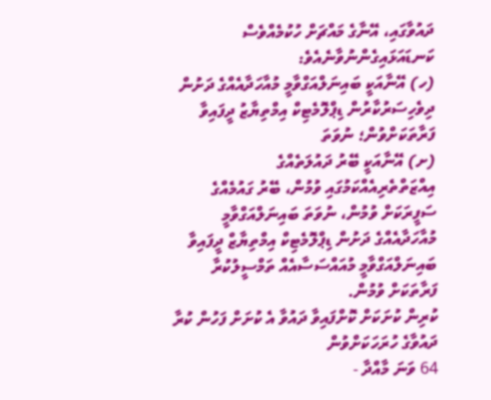ދައުވާގައި، އޭނާގެ މައްޗަށް ހުކުމެއްވެސް ކަނޑައަޅައިގެންނުވާނެއެވެ:
(ހ) އޭނާއަކީ ބައިނަލްއަގްވާމީ މުއާހަދާއެއްގެ ދަށުން ދިވެހިސަރުކާރުން ޑިޕްލޮމެޓިކް އިމްތިޔާޒު ދީފައިވާ ފަރާތަކަށްވުން؛ ނުވަތަ
(ށ) އޭނާއަކީ ބޭރު ދައުލަތެއްގެ އިއްޒަތްތެރިއެއްކަމުގައި ވުމުން، ބޭރު ގައުމެއްގެ ސަފީރަކަށް ވުމުން، ނުވަތަ ބައިނަލްއަގްވާމީ މުއާހަދާއެއްގެ ދަށުން ޑިޕްލޮމެޓިކް އިމްތިޔާޒް ދީފައިވާ ބައިނަލްއަގްވާމީ މުއައްސަސާއެއް ތަމްސީލުކުރާ ފަރާތަކަށް ވުމުން.
ކުރިން ކުށަކަށް ކޮށްފައިވާ ދައުވާ އެ ކުށަށް ފަހުން ކުރާ ދައުވާގެ ހުރަހަކަށްވުން
64 ވަނަ މާއްދާ -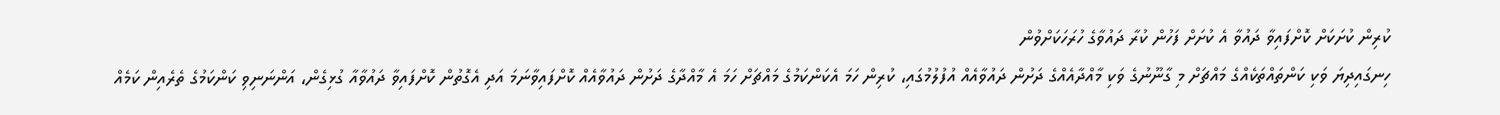ކުރިން ކުށަކަށް ކޮށްފައިވާ ދައުވާ އެ ކުށަށް ފަހުން ކުރާ ދައުވާގެ ހުރަހަކަށްވުން
ހިނގައިދިޔަ ވަކި ކަންތައްތަކެއްގެ މައްޗަށް މި ގާނޫނުގެ ވަކި މާއްދާއެއްގެ ދަށުން ދައުވާއެއް އުފުލުމުގައި، ކުރިން ހަމަ އެކަންކަމުގެ މައްޗަށް ހަމަ އެ މާއްދާގެ ދަށުން ދައުވާއެއް ކޮށްފައިވާނަމަ އަދި އެގޮތުން ކޮށްފައިވާ ދައުވާއާ ގުޅިގެން، އަންނަނިވި ކަންކަމުގެ ތެރެއިން ކަމެއް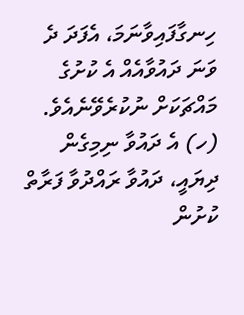ހިނގާފައިވާނަމަ، އެފަދަ ދެ ވަނަ ދައުވާއެއް އެ ކުށުގެ މައްޗަކަށް ނުކުރެވޭނެއެވެ.
(ހ) އެ ދައުވާ ނިމިގެން ދިޔައީ، ދައުވާ ރައްދުވާ ފަރާތް ކުށުން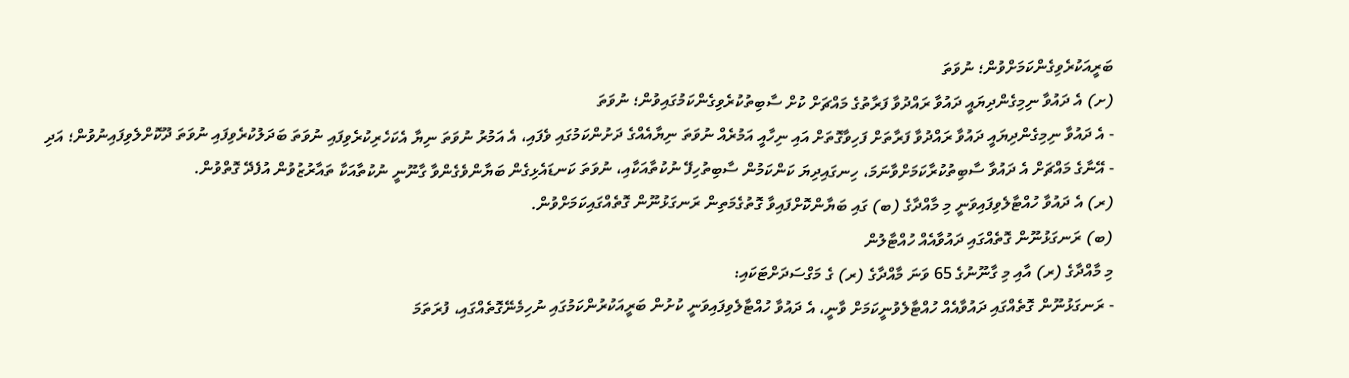ބަރީއަކުރެވިގެންކަމަށްވުން؛ ނުވަތަ
(ށ) އެ ދައުވާ ނިމިގެންދިޔައީ ދައުވާ ރައްދުވާ ފަރާތުގެ މައްޗަށް ކުށް ސާބިތުކުރެވިގެންކަމުގައިވުން؛ ނުވަތަ
- އެ ދައުވާ ނިމިގެންދިޔައީ ދައުވާ ރައްދުވާ ފަރާތަށް ފަހިވާގޮތަށް އައި ނިހާއީ އަމުރެއް ނުވަތަ ނިޔާއެއްގެ ދަށުންކަމުގައި ވެފައި، އެ އަމުރު ނުވަތަ ނިޔާ އެކަހެރިކުރެވިފައި ނުވަތަ ބަދަލުކުރެވިފައި ނުވަތަ ދޫކޮށްލެވިފައިނުވުން؛ އަދި
- އޭނާގެ މައްޗަށް އެ ދައުވާ ސާބިތުކުރާކަމަށްވާނަމަ، ހިނގައިދިޔަ ކަންކަމުން ސާބިތުހިފޭ ނުކުތާއަކާއި، ނުވަތަ ކަނޑައެޅިގެން ބަޔާންވެގެންވާ ގާނޫނީ ނުކުތާއަކާ ތައާރުޒުވުން އުފެދޭ ގޮތްވުން.
(ރ) އެ ދައުވާ ހުއްޓާލެވިފައިވަނީ މި މާއްދާގެ (ބ) ގައި ބަޔާންކޮށްފައިވާ ގޮތުގެމަތިން ރަނގަޅުނޫން ގޮތެއްގައިކަމަށްވުން.
(ބ) ރަނގަޅުނޫން ގޮތެއްގައި ދައުވާއެއް ހުއްޓާލުން
މި މާއްދާގެ (ރ) އާއި މި ގާނޫނުގެ 65 ވަނަ މާއްދާގެ (ރ) ގެ މަގްސަދަށްޓަކައި:
- ރަނގަޅުނޫން ގޮތެއްގައި ދައުވާއެއް ހުއްޓާލެވުނީކަމަށް ވާނީ، އެ ދައުވާ ހުއްޓާލެވިފައިވަނީ ކުށުން ބަރީއަކުރުންކަމުގައި ނުހިމެނޭގޮތެއްގައި، ފުރަތަމަ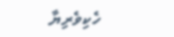ހެކިވެރިޔާ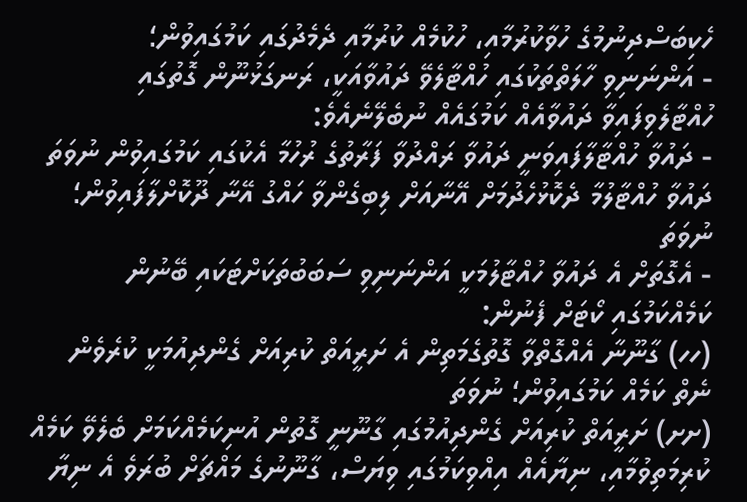ހެކިބަސްދިނުމުގެ ހުވާކުރުމާއި، ހުކުމެއް ކުރުމާއި ދެމެދުގައި ކަމުގައިވުން؛
- އަންނަނިވި ހާލަތްތަކުގައި ހުއްޓާލެވޭ ދައުވާއަކީ، ރަނގަޅުނޫން ގޮތުގައި ހުއްޓާލެވިފައިވާ ދައުވާއެއް ކަމުގައެއް ނުބެލޭނެއެވެ:
- ދައުވާ ހުއްޓާލާފައިވަނީ ދައުވާ ރައްދުވާ ފަރާތުގެ ރުހުމާ އެކުގައި ކަމުގައިވުން ނުވަތަ ދައުވާ ހުއްޓާލުމާ ދެކޮޅުހެދުމަށް އޭނާއަށް ލިބިގެންވާ ހައްގު އޭނާ ދޫކޮށްލާފައިވުން؛ ނުވަތަ
- އެގޮތަށް އެ ދައުވާ ހުއްޓާލުމަކީ އަންނަނިވި ސަބަބުތަކަށްޓަކައި ބޭނުން ކަމެއްކަމުގައި ކޯޓަށް ފެނުން:
(ހހ) ގާނޫނާ އެއްގޮތްވާ ގޮތުގެމަތިން އެ ށަރީއަތް ކުރިއަށް ގެންދިއުމަކީ ކުރެވެން ނެތް ކަމެއް ކަމުގައިވުން؛ ނުވަތަ
(ށށ) ށަރީއަތް ކުރިއަށް ގެންދިއުމުގައި ގާނޫނީ ގޮތުން އުނިކަމެއްކަމަށް ބެލެވޭ ކަމެއް ކުރިމަތިވުމާއި، ނިޔާއެއް އިއްވިކަމުގައި ވިޔަސް، ގާނޫނުގެ މައްޗަށް ބުރަވެ އެ ނިޔާ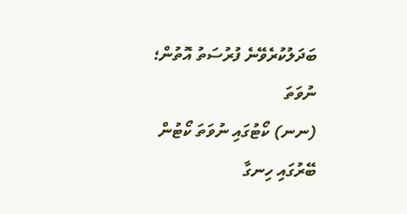ބަދަލުކުރެވޭނެ ފުރުސަތު އޮތުން؛ ނުވަތަ
(ނނ) ކޯޓުގައި ނުވަތަ ކޯޓުން ބޭރުގައި ހިނގާ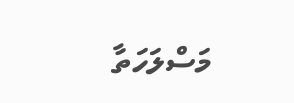މަސްލަހަތާ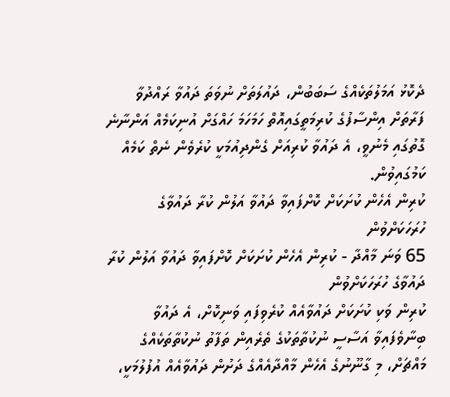ދެކޮޅު އަމަލުތަކެއްގެ ސަބަބުން، ދައުލަތަށް ނުވަތަ ދައުވާ ރައްދުވާ ފަރާތަށް އިންސާފުގެ ކުރިމަތީގައިއޮތް ހަމަހަމަ ހައްގަށް އުނިކަމެއް އަންނާނެ ގޮތުގައި މެނުވީ، އެ ދައުވާ ކުރިއަށް ގެންދިއުމަކީ ކުރެވެން ނެތް ކަމެއް ކަމުގައިވުން.
ކުރިން އެހެން ކުށަކަށް ކޮށްފައިވާ ދައުވާ އަލުން ކުރާ ދައުވާގެ ހުރަހަކަށްވުން
65 ވަނަ މާއްދާ - ކުރިން އެހެން ކުށަކަށް ކޮށްފައިވާ ދައުވާ އަލުން ކުރާ ދައުވާގެ ހުރަހަކަށްވުން
ކުރިން ވަކި ކުށަކަށް ދައުވާއެއް ކުރެވިފައި ވަނިކޮށް، އެ ދައުވާ ބިނާވެފައިވާ އަސާސީ ނުކުތާތަކުގެ ތެރެއިން ތަފާތު ނުކުތާތަކެއްގެ މައްޗަށް، މި ގާނޫނުގެ އެހެން މާއްދާއެއްގެ ދަށުން ދައުވާއެއް އުފުލުމަކީ،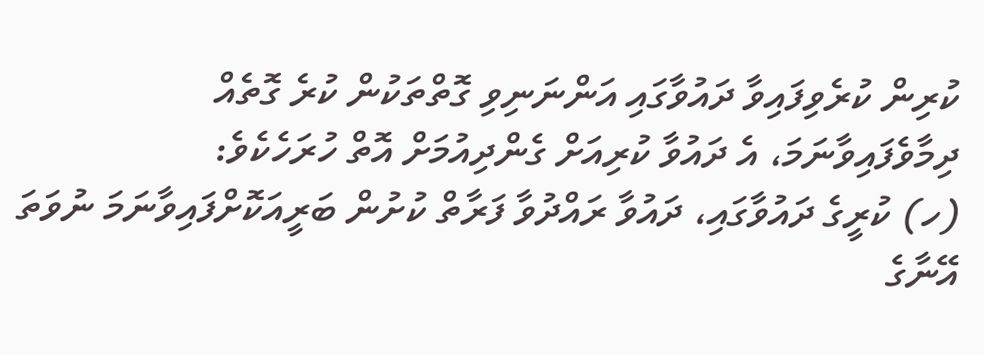ކުރިން ކުރެވިފައިވާ ދައުވާގައި އަންނަނިވި ގޮތްތަކުން ކުރެ ގޮތެއް ދިމާވެފައިވާނަމަ، އެ ދައުވާ ކުރިއަށް ގެންދިއުމަށް އޮތް ހުރަހެކެވެ:
(ހ) ކުރީގެ ދައުވާގައި، ދައުވާ ރައްދުވާ ފަރާތް ކުށުން ބަރީއަކޮށްފައިވާނަމަ ނުވަތަ އޭނާގެ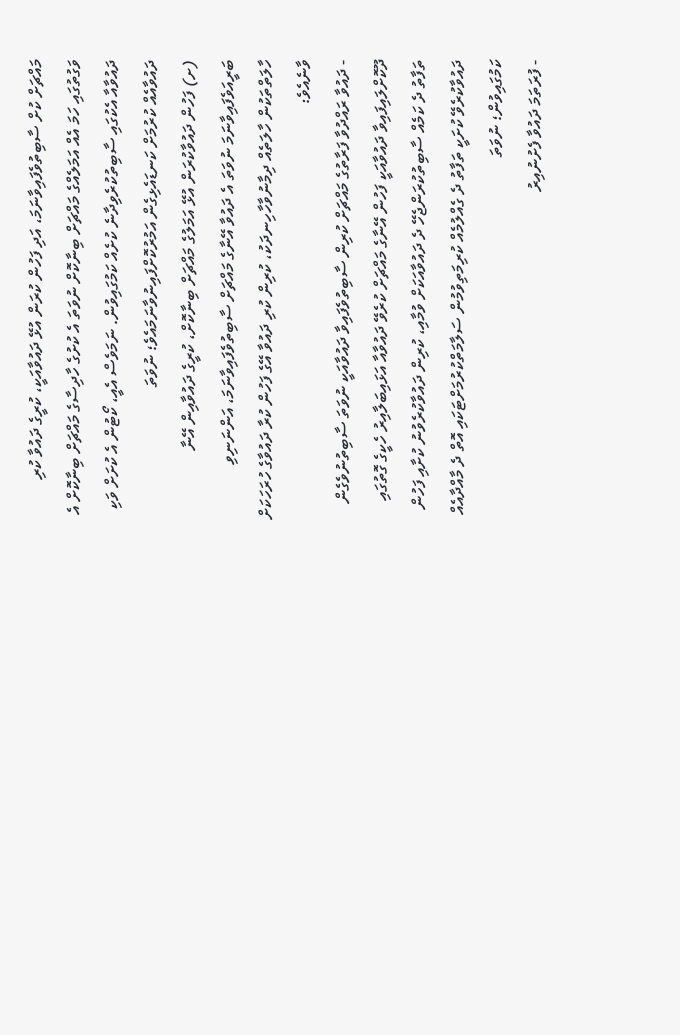މައްޗަށް ކުށް ސާބިތުވެފައިވާނަމަ، އަދި ފަހުން ކުރަން އުޅޭ ދައުވާއަކީ، ކުރީގެ ދައުވާ ކުރި ވަގުތުގައި ހަމަ އެއް އަމަލެއްގެ މައްޗަށް ބިނާކޮށް ނުވަތަ އެ ކުށުގެ ހާދިސާގެ މައްޗަށް ބިނާކޮށް އެ ދައުވާއާ އެކުގައި ސާބިތުކުރެވިދާނެ ކުށެއް ކަމުގައިވުން. ނަމަވެސް އެއީ، ކޯޓުން އެ ކުށަށް ވަކި ދައުވާއެއް ކުރުމަށް ކަނޑައެޅިގެން އަމުރުކޮށްފައިނުވާނަމައެވެ؛ ނުވަތަ
(ށ) ފަހުން ދައުވާކުރަން އުޅޭ އަމަލުގެ މައްޗަށް ބިނާކޮށް، ކުރީގެ ދައުވާއިން އޭނާ ބަރީއަވެފައިވާނަމަ ނުވަތަ އެ ދައުވާ އޭނާގެ މައްޗަށް ސާބިތުވެފައިވާނަމަ، އަންނަނިވި ހާލަތްތަކުން ހާލަތެއް ދިމާނުވާހާހިނދަކު، ކުރިން ކުރި ދައުވާ އޭގެ ފަހުން ކުރާ ދައުވާގެ ހުރަހަކަށް ވާނެއެވެ:
- ދައުވާ ރައްދުވާ ފަރާތުގެ މައްޗަށް ކުރިން ސާބިތުވެފައިވާ ދައުވާއަކީ ނުވަތަ ސާބިތުނުވެގެން ދޫކޮށްލައިފައިވާ ދައުވާއަކީ ފަހުން އޭނާގެ މައްޗަށް ކުރެވޭ ދައުވާއާ އަޅައިބަލާއިރު ހެކީގެ ގޮތުގައި ތަފާތު ދެ ކަމެއް ސާބިތުކުރަންޖެހޭ ދެ ދައުވާއަކަށް ވުމާއި، ކުރިން ދައުވާކުރެވުނު ކުށާއި ފަހުން ދައުވާކުރެވޭ ކުށަކީ ތަފާތު ދެ ގެއްލުމެއް ކުރިމަތިވުމުން ސަލާމަތްކުރުމަށްޓަކައި އޮތް ދެ މާއްދާއެއް ކަމުގައިވުން؛ ނުވަތަ
- ފުރަތަމަ ދައުވާ ފެށުނުއިރު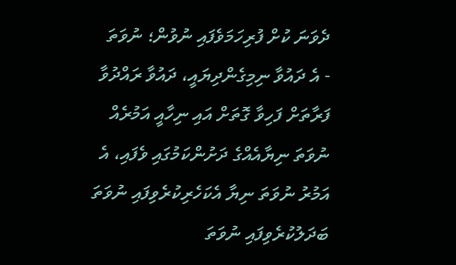ދެވަނަ ކުށް ފުރިހަމަވެފައި ނުވުން؛ ނުވަތަ
- އެ ދައުވާ ނިމިގެންދިޔައީ، ދައުވާ ރައްދުވާ ފަރާތަށް ފަހިވާ ގޮތަށް އައި ނިހާއީ އަމުރެއް ނުވަތަ ނިޔާއެއްގެ ދަށުންކަމުގައި ވެފައި، އެ އަމުރު ނުވަތަ ނިޔާ އެކަހެރިކުރެވިފައި ނުވަތަ ބަދަލުކުރެވިފައި ނުވަތަ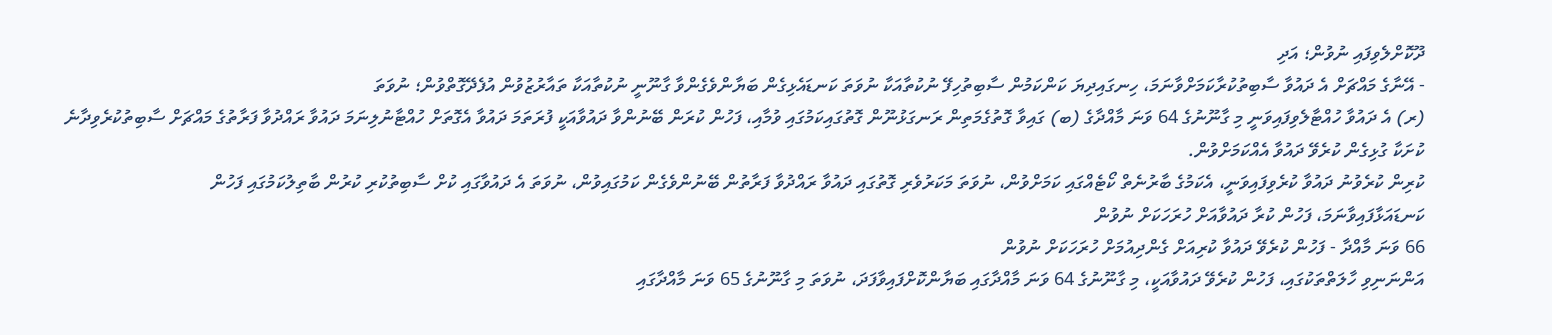ދޫކޮށްލެވިފައި ނުވުން؛ އަދި
- އޭނާގެ މައްޗަށް އެ ދައުވާ ސާބިތުކުރާކަމަށްވާނަމަ، ހިނގައިދިޔަ ކަންކަމުން ސާބިތުހިފޭ ނުކުތާއަކާ ނުވަތަ ކަނޑައެޅިގެން ބަޔާންވެގެންވާ ގާނޫނީ ނުކުތާއަކާ ތައާރުޒުވުން އުފެދޭގޮތްވުން؛ ނުވަތަ
(ރ) އެ ދައުވާ ހުއްޓާލެވިފައިވަނީ މި ގާނޫނުގެ 64 ވަނަ މާއްދާގެ (ބ) ގައިވާ ގޮތުގެމަތިން ރަނގަޅުނޫން ގޮތުގައިކަމުގައި ވުމާއި، ފަހުން ކުރަން ބޭނުންވާ ދައުވާއަކީ ފުރަތަމަ ދައުވާ އެގޮތަށް ހުއްޓާނުލިނަމަ ދައުވާ ރައްދުވާ ފަރާތުގެ މައްޗަށް ސާބިތުކުރެވިދާނެ ކުށަކާ ގުޅިގެން ކުރެވޭ ދައުވާ އެއްކަމަށްވުން.
ކުރިން ކުރެވުނު ދައުވާ ކުރެވިފައިވަނީ، އެކަމުގެ ބާރުނެތް ކޯޓެއްގައި ކަމަށްވުން، ނުވަތަ މަކަރުވެރި ގޮތުގައި ދައުވާ ރައްދުވާ ފަރާތުން ބޭނުންވެގެން ކަމުގައިވުން، ނުވަތަ އެ ދައުވާގައި ކުށް ސާބިތުކުރި ކުރުން ބާތިލުކަމުގައި ފަހުން
ކަނޑައަޅާފައިވާނަމަ، ފަހުން ކުރާ ދައުވާއަށް ހުރަހަކަށް ނުވުން
66 ވަނަ މާއްދާ - ފަހުން ކުރެވޭ ދައުވާ ކުރިއަށް ގެންދިއުމަށް ހުރަހަކަށް ނުވުން
އަންނަނިވި ހާލަތްތަކުގައި، ފަހުން ކުރެވޭ ދައުވާއަކީ، މި ގާނޫނުގެ 64 ވަނަ މާއްދާގައި ބަޔާންކޮށްފައިވާފަދަ، ނުވަތަ މި ގާނޫނުގެ 65 ވަނަ މާއްދާގައި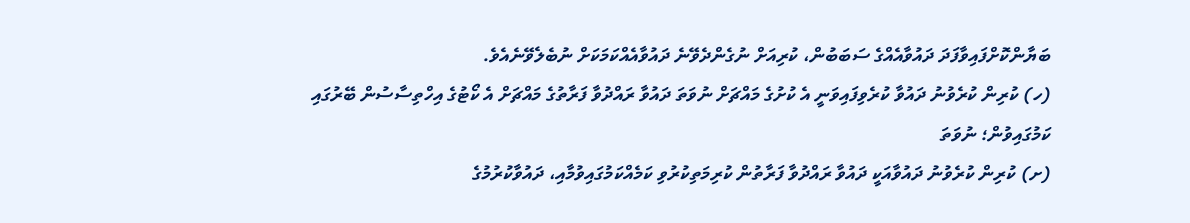ބަޔާންކޮށްފައިވާފަދަ ދައުވާއެއްގެ ސަބަބުން، ކުރިއަށް ނުގެންދެވޭނެ ދައުވާއެއްކަމަކަށް ނުބެލެވޭނެއެވެ.
(ހ) ކުރިން ކުރެވުނު ދައުވާ ކުރެވިފައިވަނީ އެ ކުށުގެ މައްޗަށް ނުވަތަ ދައުވާ ރައްދުވާ ފަރާތުގެ މައްޗަށް އެ ކޯޓުގެ އިހްތިސާސުން ބޭރުގައި ކަމުގައިވުން؛ ނުވަތަ
(ށ) ކުރިން ކުރެވުނު ދައުވާއަކީ ދައުވާ ރައްދުވާ ފަރާތުން ކުރިމަތިކުރުވި ކަމެއްކަމުގައިވުމާއި، ދައުވާކުރުމުގެ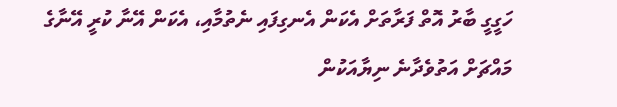ހަގީގީ ބާރު އޮތް ފަރާތަށް އެކަން އެނގިފައި ނެތުމާއި، އެކަން އޭނާ ކުރީ އޭނާގެ މައްޗަށް އަތުވެދާނެ ނިޔާއަކުން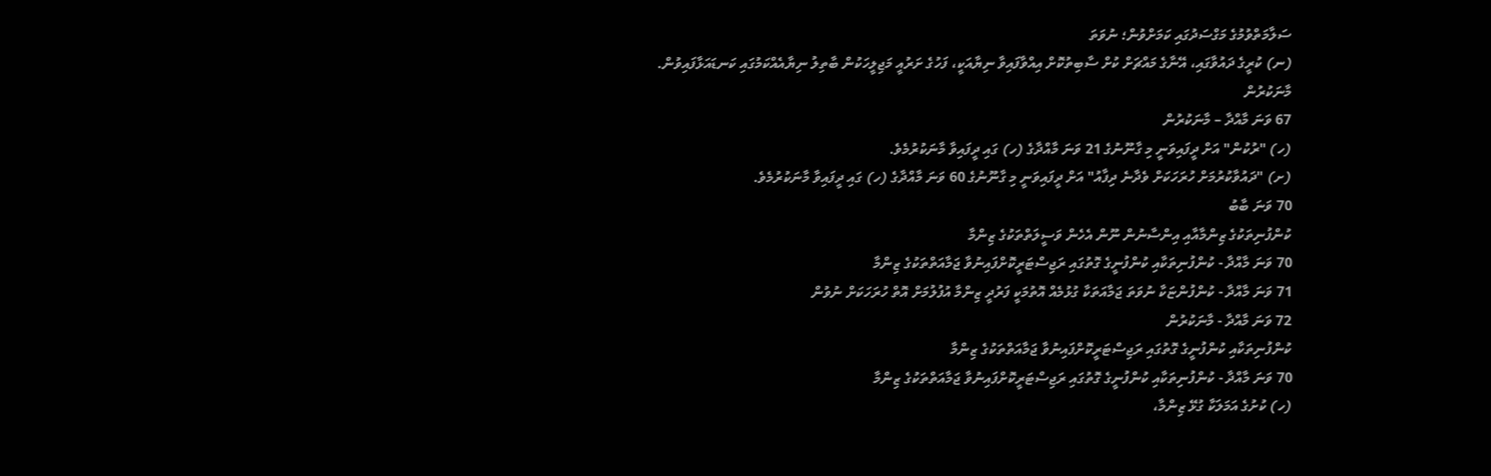ސަލާމަތްވުމުގެ މަގްސަދުގައި ކަމަށްވުން؛ ނުވަތަ
(ނ) ކުރީގެ ދައުވާގައި، އޭނާގެ މައްޗަށް ކުށް ސާބިތުކޮށް އިއްވާފައިވާ ނިޔާއަކީ، ފަހުގެ ށަރުއީ މަޖިލީހަކުން ބާތިލު ނިޔާއެއްކަމުގައި ކަނޑައަޅާފައިވުން.
މާނަކުރުން
67 ވަނަ މާއްދާ – މާނަކުރުން
(ހ) "ރުކުން" އަށް ދީފައިވަނީ މި ގާނޫނުގެ 21 ވަނަ މާއްދާގެ (ހ) ގައި ދީފައިވާ މާނަކުރުމެވެ.
(ށ) "ދައުވާކުރުމަށް ހުރަހަކަށް ވެދާނެ ދިފާއު" އަށް ދީފައިވަނީ މި ގާނޫނުގެ 60 ވަނަ މާއްދާގެ (ހ) ގައި ދީފައިވާ މާނަކުރުމެވެ.
70 ވަނަ ބާބު
ކުންފުނިތަކުގެ ޒިންމާއާއި އިންސާނުން ނޫން އެހެން ވަސީލަތްތަކުގެ ޒިންމާ
70 ވަނަ މާއްދާ - ކުންފުނިތަކާއި ކުންފުނީގެ ގޮތުގައި ރަޖިސްޓަރީކޮށްފައިނުވާ ޖަމާއަތްތަކުގެ ޒިންމާ
71 ވަނަ މާއްދާ - ކުންފުންޏަކާ ނުވަތަ ޖަމާއަތަކާ ގުޅުމެއް އޮތުމަކީ ފަރުދީ ޒިންމާ އުފުލުމަށް އޮތް ހުރަހަކަށް ނުވުން
72 ވަނަ މާއްދާ - މާނަކުރުން
ކުންފުނިތަކާއި ކުންފުނީގެ ގޮތުގައި ރަޖިސްޓަރީކޮށްފައިނުވާ ޖަމާއަތްތަކުގެ ޒިންމާ
70 ވަނަ މާއްދާ - ކުންފުނިތަކާއި ކުންފުނީގެ ގޮތުގައި ރަޖިސްޓަރީކޮށްފައިނުވާ ޖަމާއަތްތަކުގެ ޒިންމާ
(ހ) ކުށުގެ އަމަލަކާ ގުޅޭ ޒިންމާ،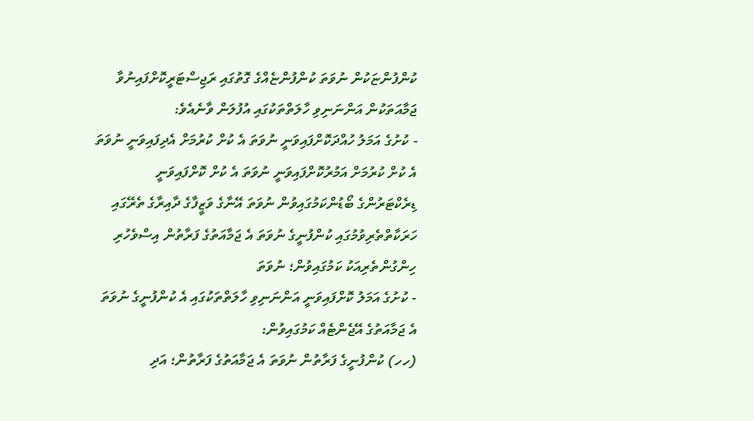ކުންފުންޏަކުން ނުވަތަ ކުންފުންޏެއްގެ ގޮތުގައި ރަޖިސްޓަރީކޮށްފައިނުވާ ޖަމާއަތަކުން އަންނަނިވި ހާލަތްތަކުގައި އުފުލަން ވާނެއެވެ:
- ކުށުގެ އަމަލު ހުއްދަކޮށްފައިވަނީ ނުވަތަ އެ ކުށް ކުރުމަށް އެދިފައިވަނީ ނުވަތަ އެ ކުށް ކުރުމަށް އަމުރުކޮށްފައިވަނީ ނުވަތަ އެ ކުށް ކޮށްފައިވަނީ ޑިރެކްޓަރުންގެ ބޯޑުންކަމުގައިވުން ނުވަތަ އޭނާގެ ވަޒީފާގެ ދާއިރާގެ ތެރޭގައި ހަރަކާތްތެރިވުމުގައި ކުންފުނީގެ ނުވަތަ އެ ޖަމާއަތުގެ ފަރާތުން އިސްވެހުރި ހިންގުންތެރިއަކު ކަމުގައިވުން؛ ނުވަތަ
- ކުށުގެ އަމަލު ކޮށްފައިވަނީ އަންނަނިވި ހާލަތްތަކުގައި އެ ކުންފުނީގެ ނުވަތަ އެ ޖަމާއަތުގެ އޭޖެންޓެއް ކަމުގައިވުން:
(ހހ) ކުންފުނީގެ ފަރާތުން ނުވަތަ އެ ޖަމާއަތުގެ ފަރާތުން؛ އަދި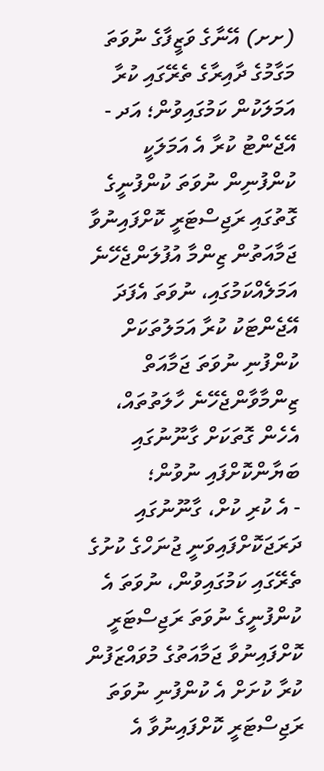(ށށ) އޭނާގެ ވަޒީފާގެ ނުވަތަ މަގާމުގެ ދާއިރާގެ ތެރޭގައި ކުރާ އަމަލަކުން ކަމުގައިވުން؛ އަދ - އޭޖެންޓު ކުރާ އެ އަމަލަކީ ކުންފުނިން ނުވަތަ ކުންފުނީގެ ގޮތުގައި ރަޖިސްޓަރީ ކޮށްފައިނުވާ ޖަމާއަތުން ޒިންމާ އުފުލަންޖެހޭނެ އަމަލެއްކަމުގައި، ނުވަތަ އެފަދަ އޭޖެންޓަކު ކުރާ އަމަލުތަކަށް ކުންފުނި ނުވަތަ ޖަމާއަތް ޒިންމާވާންޖެހޭނެ ހާލަތުތައް، އެހެން ގޮތަކަށް ގާނޫނުގައި ބަޔާންކޮށްފައި ނުވުން؛
- އެ ކުރި ކުށް، ގާނޫނުގައި ދަރަޖަކޮށްފައިވަނީ ޖުނަހްގެ ކުށުގެ ތެރޭގައި ކަމުގައިވުން، ނުވަތަ އެ ކުންފުނީގެ ނުވަތަ ރަޖިސްޓަރީ ކޮށްފައިނުވާ ޖަމާއަތުގެ މުވައްޒަފުން ކުރާ ކުށަށް އެ ކުންފުނި ނުވަތަ ރަޖިސްޓަރީ ކޮށްފައިނުވާ އެ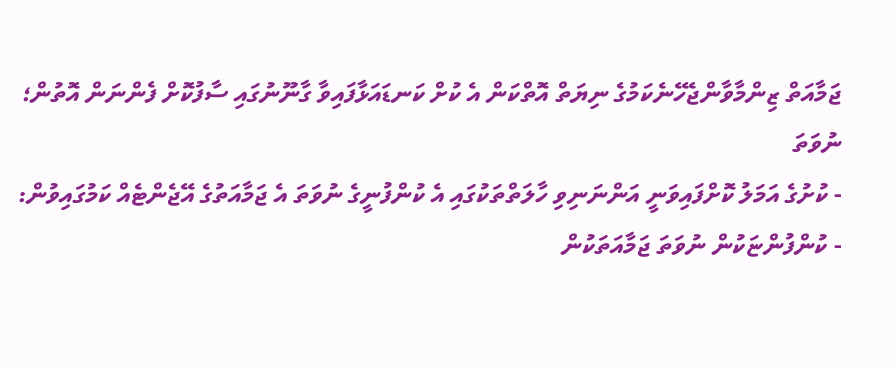ޖަމާއަތް ޒިންމާވާންޖެހޭނެކަމުގެ ނިޔަތް އޮތްކަން އެ ކުށް ކަނޑައަޅާފައިވާ ގާނޫނުގައި ސާފުކޮށް ފެންނަން އޮތުން؛ ނުވަތަ
- ކުށުގެ އަމަލު ކޮށްފައިވަނީ އަންނަނިވި ހާލަތްތަކުގައި އެ ކުންފުނީގެ ނުވަތަ އެ ޖަމާއަތުގެ އޭޖެންޓެއް ކަމުގައިވުން:
- ކުންފުންޏަކުން ނުވަތަ ޖަމާއަތަކުން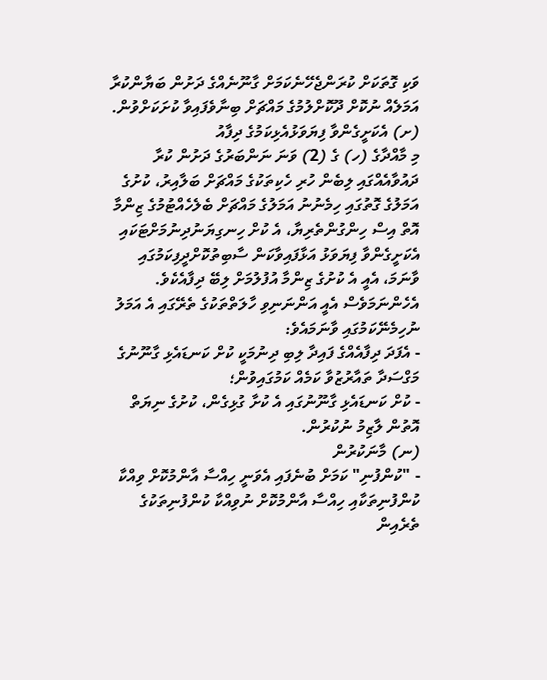ވަކި ގޮތަކަށް ކުރަންޖެހޭނެކަމަށް ގާނޫނެއްގެ ދަށުން ބަޔާންކުރާ އަމަލެއް ނުކޮށް ދޫކޮށްލުމުގެ މައްޗަށް ބިނާވެފައިވާ ކުށަކަށްވުން.
(ށ) އެކަށީގެންވާ ފިޔަވަޅުއެޅިކަމުގެ ދިފާއު
މި މާއްދާގެ (ހ) ގެ (2) ވަނަ ނަންބަރުގެ ދަށުން ކުރާ ދައުވާއެއްގައި ލިބެން ހުރި ހެކިތަކުގެ މައްޗަށް ބަލާއިރު، ކުށުގެ އަމަލުގެ ގޮތުގައި ހިމެނުނު އަމަލުގެ މައްޗަށް ބެލެހެއްޓުމުގެ ޒިންމާ އޮތް އިސް ހިންގުންތެރިޔާ، އެ ކުށް ހިނގިޔަނުދިނުމަށްޓަކައި އެކަށީގެންވާ ފިޔަވަޅު އަޅާފައިވާކަން ސާބިތުކޮށްދީފިކަމުގައި ވާނަމަ، އެއީ އެ ކުށުގެ ޒިންމާ އުފުލުމަށް ލިބޭ ދިފާއެކެވެ. އެހެންނަމަވެސް އެއީ އަންނަނިވި ހާލަތްތަކުގެ ތެރޭގައި އެ އަމަލު ނުހިމެނޭކަމުގައި ވާނަމައެވެ:
- އެފަދަ ދިފާއެއްގެ ފައިދާ ލިބި ދިނުމަކީ ކުށް ކަނޑައެޅި ގާނޫނުގެ މަގްސަދާ ތައާރުޒުވާ ކަމެއް ކަމުގައިވުން؛
- ކުށް ކަނޑައެޅި ގާނޫނުގައި އެ ކުށާ ގުޅިގެން، ކުށުގެ ނިޔަތް އޮތުން ލާޒިމު ނުކުރުން.
(ނ) މާނަކުރުން
- "ކުންފުނި" ކަމަށް ބުނެފައި އެވަނީ ހިއްސާ އާންމުކޮށް ވިއްކާ ކުންފުނިތަކާއި ހިއްސާ އާންމުކޮށް ނުވިއްކާ ކުންފުނިތަކުގެ ތެރެއިން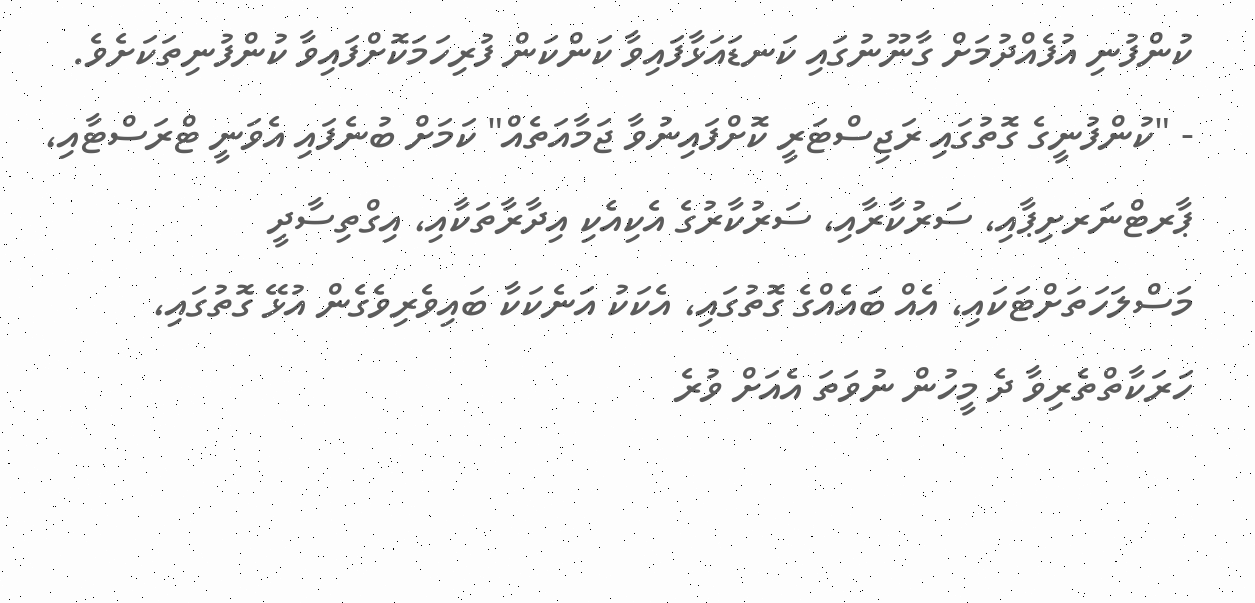ކުންފުނި އުފެއްދުމަށް ގާނޫނުގައި ކަނޑައަޅާފައިވާ ކަންކަން ފުރިހަމަކޮށްފައިވާ ކުންފުނިތަކަށެވެ.
- "ކުންފުނީގެ ގޮތުގައި ރަޖިސްޓަރީ ކޮށްފައިނުވާ ޖަމާއަތެއް" ކަމަށް ބުނެފައި އެވަނީ ޓްރަސްޓާއި، ޕާރޓްނަރށިޕާއި، ސަރުކާރާއި، ސަރުކާރުގެ އެކިއެކި އިދާރާތަކާއި، އިގްތިސާދީ މަސްލަހަތަށްޓަކައި، އެއް ބައެއްގެ ގޮތުގައި، އެކަކު އަނެކަކާ ބައިވެރިވެގެން އުޅޭ ގޮތުގައި، ހަރަކާތްތެރިވާ ދެ މީހުން ނުވަތަ އެއަށް ވުރެ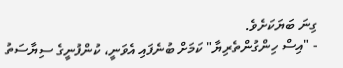ގިނަ ބަޔަކަށެވެ.
- "އިސް ހިންގުންތެރިޔާ" ކަމަށް ބުނެފައި އެވަނީ، ކުންފުނީގެ ސިޔާސަތު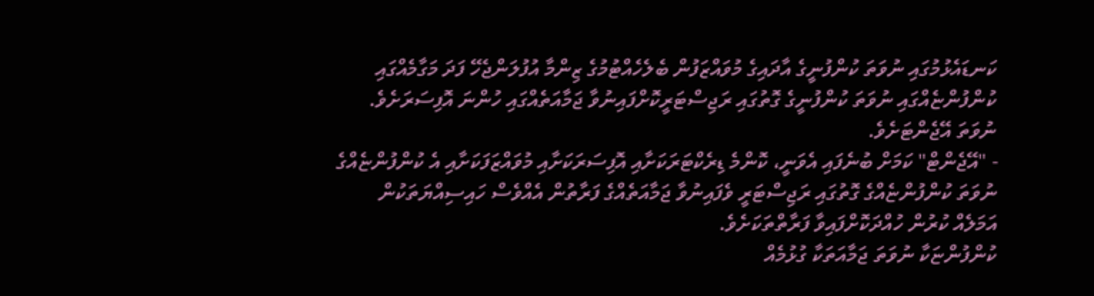ކަނޑައެޅުމުގައި ނުވަތަ ކުންފުނީގެ އާދައިގެ މުވައްޒަފުން ބެލެހެއްޓުމުގެ ޒިންމާ އުފުލަންޖެހޭ ފަދަ މަގާމެއްގައި ކުންފުންޏެއްގައި ނުވަތަ ކުންފުނީގެ ގޮތުގައި ރަޖިސްޓަރީކޮށްފައިނުވާ ޖަމާއަތެއްގައި ހުންނަ އޮފިސަރަށެވެ. ނުވަތަ އޭޖެންޓަށެވެ.
- "އޭޖެންޓް" ކަމަށް ބުނެފައި އެވަނީ، ކޮންމެ ޑިރެކްޓަރަކަށާއި އޮފިސަރަކަށާއި މުވައްޒަފަކަށާއި އެ ކުންފުންޏެއްގެ ނުވަތަ ކުންފުންޏެއްގެ ގޮތުގައި ރަޖިސްޓަރީ ވެފައިނުވާ ޖަމާއަތެއްގެ ފަރާތުން އެއްވެސް ހައިސިއްޔަތަކުން އަމަލެއް ކުރުން ހުއްދަކޮށްފައިވާ ފަރާތްތަކަށެވެ.
ކުންފުންޏަކާ ނުވަތަ ޖަމާއަތަކާ ގުޅުމެއް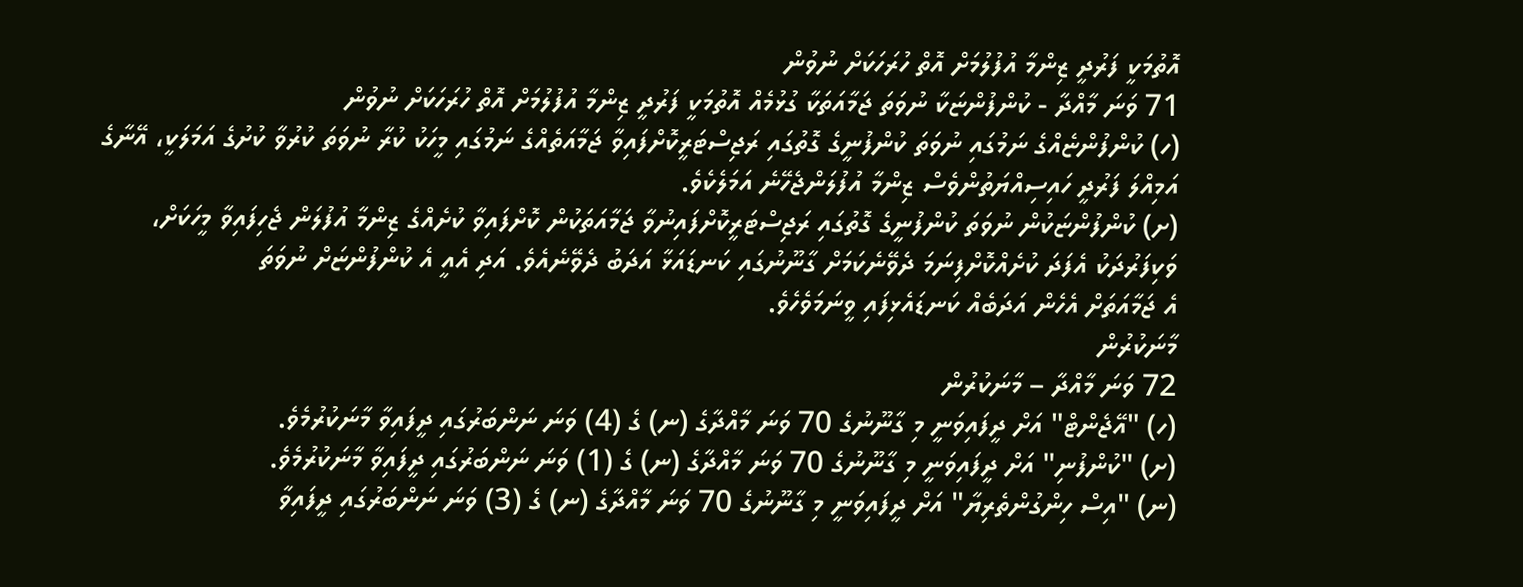އޮތުމަކީ ފަރުދީ ޒިންމާ އުފުލުމަށް އޮތް ހުރަހަކަށް ނުވުން
71 ވަނަ މާއްދާ - ކުންފުންޏަކާ ނުވަތަ ޖަމާއަތަކާ ގުޅުމެއް އޮތުމަކީ ފަރުދީ ޒިންމާ އުފުލުމަށް އޮތް ހުރަހަކަށް ނުވުން
(ހ) ކުންފުންޏެއްގެ ނަމުގައި ނުވަތަ ކުންފުނީގެ ގޮތުގައި ރަޖިސްޓަރީކޮށްފައިވާ ޖަމާއަތެއްގެ ނަމުގައި މީހަކު ކުރާ ނުވަތަ ކުރުވާ ކުށުގެ އަމަލަކީ، އޭނާގެ އަމިއްލަ ފަރުދީ ހައިސިއްޔަތުންވެސް ޒިންމާ އުފުލަންޖެހޭނެ އަމަލެކެވެ.
(ށ) ކުންފުންޏަކުން ނުވަތަ ކުންފުނީގެ ގޮތުގައި ރަޖިސްޓަރީކޮށްފައިނުވާ ޖަމާއަތަކުން ކޮށްފައިވާ ކުށެއްގެ ޒިންމާ އުފުލަން ޖެހިފައިވާ މީހަކަށް، ވަކިފަރުދަކު އެފަދަ ކުށެއްކޮށްފިނަމަ ދެވޭނެކަމަށް ގާނޫނުގައި ކަނޑައަޅާ އަދަބު ދެވޭނެއެވެ. އަދި އެއީ އެ ކުންފުންޏަށް ނުވަތަ
އެ ޖަމާއަތަށް އެހެން އަދަބެއް ކަނޑައެޅިފައި ވީނަމަވެހެވެ.
މާނަކުރުން
72 ވަނަ މާއްދާ – މާނަކުރުން
(ހ) "އޭޖެންޓް" އަށް ދީފައިވަނީ މި ގާނޫނުގެ 70 ވަނަ މާއްދާގެ (ނ) ގެ (4) ވަނަ ނަންބަރުގައި ދީފައިވާ މާނަކުރުމެވެ.
(ށ) "ކުންފުނި" އަށް ދީފައިވަނީ މި ގާނޫނުގެ 70 ވަނަ މާއްދާގެ (ނ) ގެ (1) ވަނަ ނަންބަރުގައި ދީފައިވާ މާނަކުރުމެވެ.
(ނ) "އިސް ހިންގުންތެރިޔާ" އަށް ދީފައިވަނީ މި ގާނޫނުގެ 70 ވަނަ މާއްދާގެ (ނ) ގެ (3) ވަނަ ނަންބަރުގައި ދީފައިވާ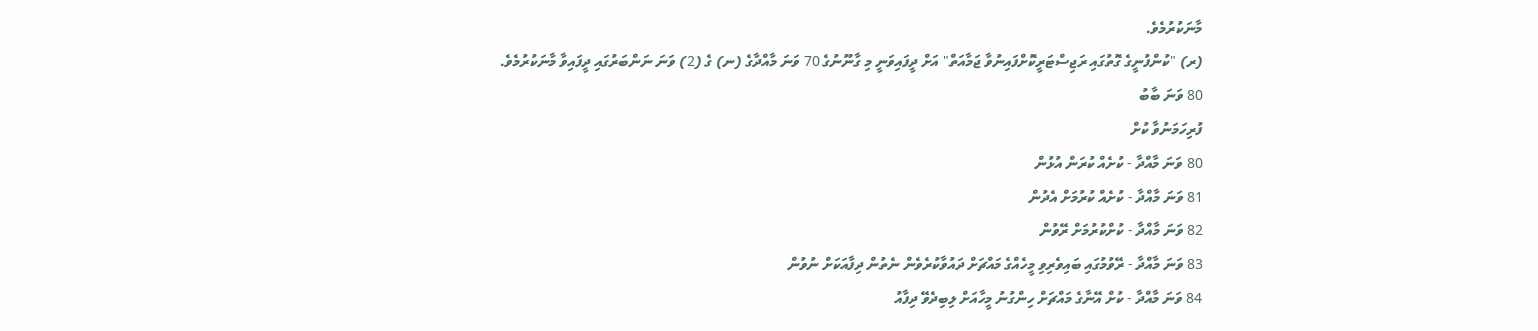މާނަކުރުމެވެ.
(ރ) "ކުންފުނީގެ ގޮތުގައި ރަޖިސްޓަރީކޮށްފައިނުވާ ޖަމާއަތް" އަށް ދީފައިވަނީ މި ގާނޫނުގެ 70 ވަނަ މާއްދާގެ (ނ) ގެ (2) ވަނަ ނަންބަރުގައި ދީފައިވާ މާނަކުރުމެވެ.
80 ވަނަ ބާބު
ފުރިހަމަނުވާ ކުށް
80 ވަނަ މާއްދާ - ކުށެއް ކުރަން އުޅުން
81 ވަނަ މާއްދާ - ކުށެއް ކުރުމަށް އެދުން
82 ވަނަ މާއްދާ - ކުށްކުރުމަށް ރޭވުން
83 ވަނަ މާއްދާ - ރޭވުމުގައި ބައިވެރިވި މީހެއްގެ މައްޗަށް ދައުވާކުރެވެން ނެތުން ދިފާއަކަށް ނުވުން
84 ވަނަ މާއްދާ - ކުށް އޭނާގެ މައްޗަށް ހިންގުނު މީހާއަށް ލިބިދެވޭ ދިފާއު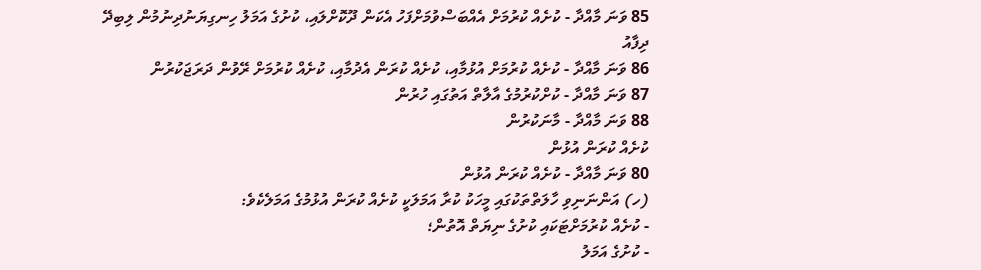85 ވަނަ މާއްދާ - ކުށެއް ކުރުމަށް އެއްބަސްވުމަށްފަހު އެކަން ދޫކޮށްލައި، ކުށުގެ އަމަލު ހިނގިޔަނުދިނުމުން ލިބިދޭ ދިފާއު
86 ވަނަ މާއްދާ - ކުށެއް ކުރުމަށް އުޅުމާއި، ކުށެއް ކުރަން އެދުމާއި، ކުށެއް ކުރުމަށް ރޭވުން ދަރަޖަކުރުން
87 ވަނަ މާއްދާ - ކުށްކުރުމުގެ އާލާތް އަތުގައި ހުރުން
88 ވަނަ މާއްދާ - މާނަކުރުން
ކުށެއް ކުރަން އުޅުން
80 ވަނަ މާއްދާ - ކުށެއް ކުރަން އުޅުން
(ހ) އަންނަނިވި ހާލަތްތަކުގައި މީހަކު ކުރާ އަމަލަކީ ކުށެއް ކުރަން އުޅުމުގެ އަމަލެކެވެ:
- ކުށެއް ކުރުމަށްޓަކައި ކުށުގެ ނިޔަތް އޮތުން؛
- ކުށުގެ އަމަލު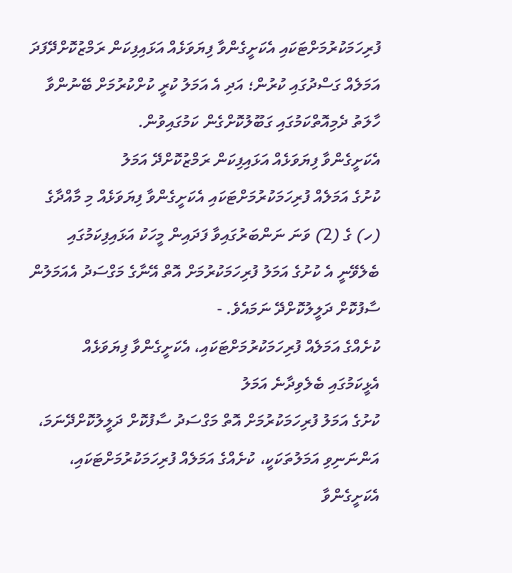ފުރިހަމަކުރުމަށްޓަކައި އެކަށީގެންވާ ފިޔަވަޅެއް އަޅައިފިކަން ރަމްޒުކޮށްދޭފަދަ އަމަލެއް ގަސްދުގައި ކުރުން؛ އަދި އެ އަމަލު ކުރީ ކުށްކުރުމަށް ބޭނުންވާ ހާލަތު ދެމިއޮތްކަމުގައި ގަބޫލުކޮށްގެން ކަމުގައިވުން.
އެކަށީގެންވާ ފިޔަވަޅެއް އަޅައިފިކަން ރަމްޒުކޮށްދޭ އަމަލު
ކުށުގެ އަމަލެއް ފުރިހަމަކުރުމަށްޓަކައި އެކަށީގެންވާ ފިޔަވަޅެއް މި މާއްދާގެ (ހ) ގެ (2) ވަނަ ނަންބަރުގައިވާ ފަދައިން މީހަކު އަޅައިފިކަމުގައި ބެލެވޭނީ އެ ކުށުގެ އަމަލު ފުރިހަމަކުރުމަށް އޮތް އޭނާގެ މަގްސަދު އެއަމަލުން ސާފުކޮށް ދަލީލުކޮށްދޭ ނަމައެވެ. -
ކުށެއްގެ އަމަލެއް ފުރިހަމަކުރުމަށްޓަކައި، އެކަށީގެންވާ ފިޔަވަޅެއް އެޅީކަމުގައި ބެލެވިދާނެ އަމަލު
ކުށުގެ އަމަލު ފުރިހަމަކުރުމަށް އޮތް މަގްސަދު ސާފުކޮށް ދަލީލުކޮށްދޭނަމަ، އަންނަނިވި އަމަލުތަކަކީ، ކުށެއްގެ އަމަލެއް ފުރިހަމަކުރުމަށްޓަކައި، އެކަށީގެންވާ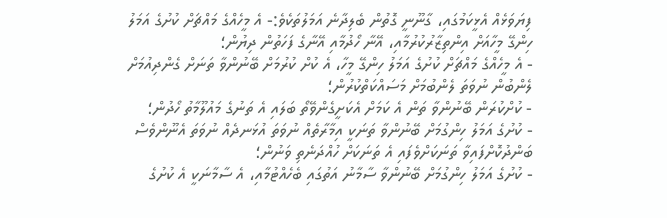ފިޔަވަޅެއް އެޅީކަމުގައި، ގާނޫނީ ގޮތުން ބެލިދާނެ އަމަލުތަކެވެ:- އެ މީހެއްގެ މައްޗަށް ކުށުގެ އަމަލު ހިންގޭ މީހާއަށް އިންތިޒާރުކުރުމާއި، އޭނާ ހޯދުމާއި އޭނާގެ ފަހަތުން ދިޔުން؛
- އެ މީހެއްގެ މައްޗަށް ކުށުގެ އަމަލު ހިންގޭ މީހާ، އެ ކުށް ކުރުމަށް ބޭނުންވާ ތަނަށް ގެންދިއުމަށް ލެންބުން ނުވަތަ ލެންބުމަށް މަސައްކަތްކުރުން؛
- ކުށްކުރަން ބޭނުންވާ ތަން އެ ކަމަށް އެކަށީގެންވޭތޯ ބަލައި އެ ތަނުގެ މައުލޫމާތު ހޯދުން؛
- ކުށުގެ އަމަލު ހިންގުމަށް ބޭނުންވާ ތަނަކީ އިމާރާތެއް ނުވަތަ އުޅަނދެއް ނުވަތަ އެނޫންވެސް ބަންދުކޮށްފައިވާ ތަނަކަށްވެފައި އެ ތަނަކަށް ހުއްދަނެތި ވަނުން؛
- ކުށުގެ އަމަލު ހިންގުމަށް ބޭނުންވާ ސާމާނު އަތުގައި ބެހެއްޓުމާއި، އެ ސާމާނަކީ އެ ކުށުގެ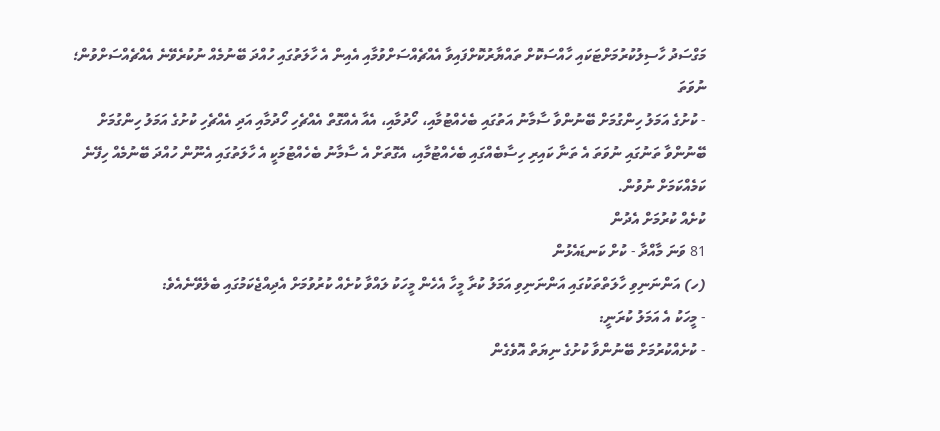މަގްސަދު ހާސިލުކުރުމަށްޓަކައި ހާއްސަކޮށް ތައްޔާރުކޮށްފައިވާ އެއްޗެއްސަށްވުމާއި އެއިން އެ ހާލަތުގައި ހުއްދަ ބޭނުމެއް ނުކުރެވޭނެ އެއްޗެއްސަށްވުން؛ ނުވަތަ
- ކުށުގެ އަމަލު ހިންގުމަށް ބޭނުންވާ ސާމާނު އަތުގައި ބެހެއްޓުމާއި، ހޯދުމާއި، އެއާ އެއްގޮތް އެއްޗެހި ހޯދުމާއި އަދި އެއްޗެހި ކުށުގެ އަމަލު ހިންގުމަށް ބޭނުންވާ ތަނުގައި ނުވަތަ އެ ތަނާ ކައިރި ހިސާބެއްގައި ބެހެއްޓުމާއި، އެގޮތަށް އެ ސާމާނު ބެހެއްޓުމަކީ އެ ހާލަތުގައި އެނޫން ހުއްދަ ބޭނުމެއް ހިފޭނެ ކަމެއްކަމަށް ނުވުން.
ކުށެއް ކުރުމަށް އެދުން
81 ވަނަ މާއްދާ - ކުށް ކަނޑައެޅުން
(ހ) އަންނަނިވި ހާލަތްތަކުގައި އަންނަނިވި އަމަލު ކުރާ މީހާ އެހެން މީހަކު ލައްވާ ކުށެއް ކުރުވުމަށް އެދިއްޖެކަމުގައި ބެލެވޭނެއެވެ:
- މީހަކު އެ އަމަލު ކުރަނީ:
- ކުށެއްކުރުމަށް ބޭނުންވާ ކުށުގެ ނިޔަތް އޮވެގެން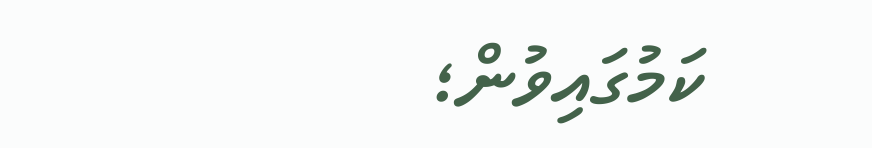ކަމުގައިވުން؛